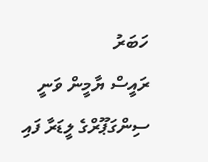ހަބަރު
ރައީސް ޔާމީން ވަނީ ސިންގަޕޫރްގެ ލީޑަރާ ފައި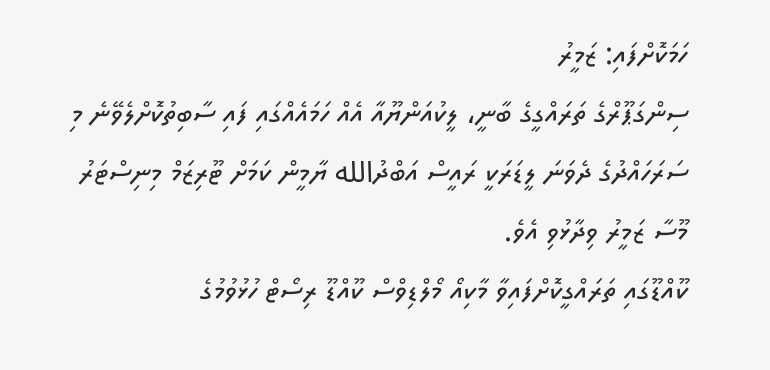ހަމަކޮށްފައި: ޒަމީރު
ސިންގަޕޫރްގެ ތަރައްގީގެ ބާނީ، ލީކުއަންޔޫއާ އެއް ހަމައެއްގައި ފައި ސާބިތުކޮށްލެވޭނެ މި ސަރަހައްދުގެ ދެވަނަ ލީޑަރަކީ ރައީސް އަބްދުالله ޔާމީން ކަމަށް ޓޫރިޒަމް މިނިސްޓަރު މޫސާ ޒަމީރު ވިދާޅުވި އެވެ.
ކޫއްޑޫގައި ތަރައްގީކޮށްފައިވާ މާކިއޯ މޯލްޑިވްސް ކޫއްޑޫ ރިސޯޓް ހުޅުވުމުގެ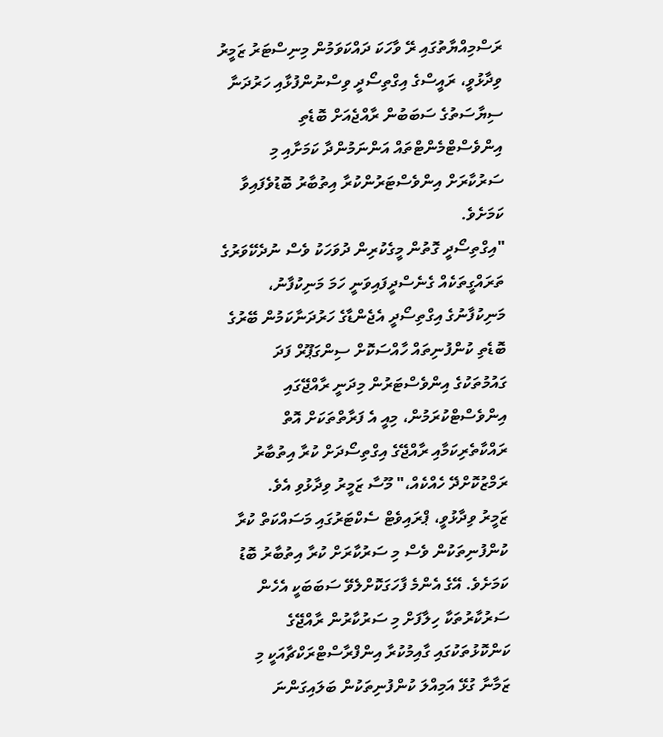ރަސްމިއްޔާތުގައި ރޭ ވާހަކަ ދައްކަވަމުން މިނިސްޓަރު ޒަމީރު ވިދާޅުވީ، ރައީސްގެ އިގްތިސޯދީ ވިސްނުންފުޅާއި ހަރުދަނާ ސިޔާސަތުގެ ސަބަބުން ރާއްޖެއަށް ބޮޑެތި އިންވެސްޓްމެންޓްތައް އަންނަމުންދާ ކަމަށާއި މި ސަރުކާރަށް އިންވެސްޓަރުންކުރާ އިތުބާރު ބޮޑުވެފައިވާ ކަމަށެވެ.
"އިގްތިސޯދީ ގޮތުން މީގެކުރިން ދުވަހަކު ވެސް ނުދެކޭވަރުގެ ތަރައްގީތަކެއް ގެނެސްދީފައިވަނީ ހަމަ މަނިކުފާނު، މަނިކުފާނުގެ އިގްތިސޯދީ އެޖެންޑާގެ ހަރުދަނާކަމުން ބޭރުގެ ބޮޑެތި ކުންފުނިތައް ހާއްސަކޮށް ސިންގަޕޫރް ފަދަ ގައުމުތަކުގެ އިންވެސްޓަރުން މިދަނީ ރާއްޖޭގައި އިންވެސްޓްކުރަމުން، މިއީ އެ ފަރާތްތަކަށް އޮތް ރައްކާތެރިކަމާއި ރާއްޖޭގެ އިގްތިސޯދަށް ކުރާ އިތުބާރު ރަމްޒުކޮށްދޭ ހެއްކެއް،" މޫސާ ޒަމީރު ވިދާޅުވި އެވެ.
ޒަމީރު ވިދާޅުވީ، ޕްރައިވެޓް ސެކްޓަރުގައި މަސައްކަތް ކުރާ ކުންފުނިތަކުން ވެސް މި ސަރުކާރަށް ކުރާ އިތުބާރު ބޮޑު ކަމަށެވެ. އޭގެ އެންމެ ފާހަގަކޮށްލެވޭ ސަބަބަކީ އެހެން ސަރުކާރުތަކާ ހިލާފަށް މި ސަރުކާރުން ރާއްޖޭގެ ކަންކޮޅުތަކުގައި ގާއިމުކުރާ އިންފްރާސްޓްރަކްޗާއަކީ މި ޒަމާނާ ގުޅޭ އަމިއްލަ ކުންފުނިތަކުން ބަލައިގަންނަ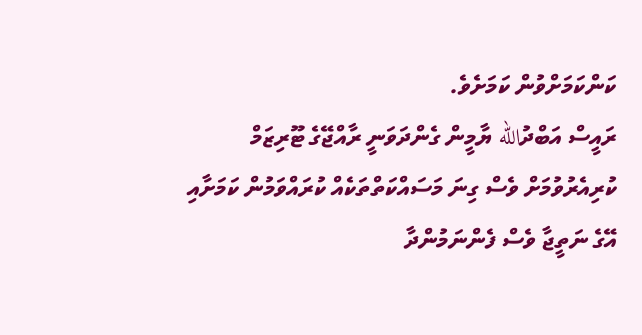ކަންކަމަށްވުން ކަމަށެވެ.
ރައީސް އަބްދުالله ޔާމީން ގެންދަވަނީ ރާއްޖޭގެ ޓޫރިޒަމް ކުރިއެރުވުމަށް ވެސް ގިނަ މަސައްކަތްތަކެއް ކުރައްވަމުން ކަމަށާއި އޭގެ ނަތީޖާ ވެސް ފެންނަމުންދާ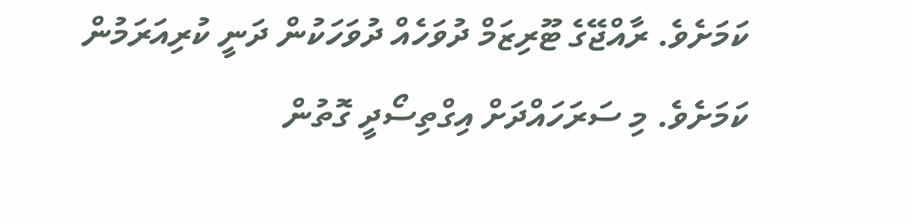ކަމަށެވެ. ރާއްޖޭގެ ޓޫރިޒަމް ދުވަހެއް ދުވަހަކުން ދަނީ ކުރިއަރަމުން ކަމަށެވެ. މި ސަރަހައްދަށް އިގްތިސޯދީ ގޮތުން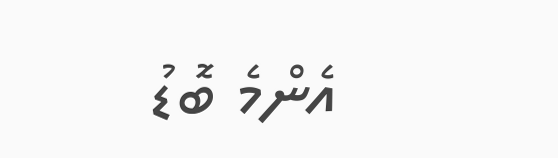އެންމެ ބޮޑު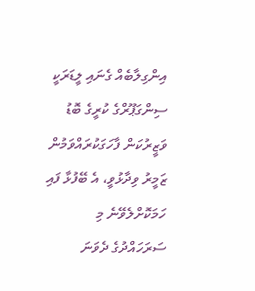އިންގިލާބެއް ގެނައި ލީޑަރަކީ ސިންގަޕޫރްގެ ކުރީގެ ބޮޑު ވަޒީރުކަން ފާހަގަކުރައްވަމުން ޒަމީރު ވިދާޅުވީ، އެ ބޭފުޅާ ފައި ހަމަކޮށްލެވޭނެ މި ސަރަހައްދުގެ ދެވަނަ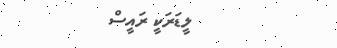ލީޑަރަކީ ރައީސް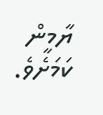ޔާމީން ކަމަށެވެ.